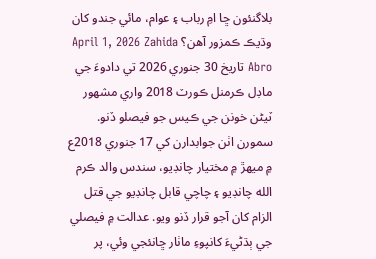بلاگنئون ڇا امِ رباب ۽ عوام، مائي جندو کان وڌيڪ ڪمزور آهن؟ April 1, 2026 Zahida Abro تاريخ 30 جنوري 2026 تي دادوءَ جي ماڊل ڪرمنل ڪورٽ 2018 واري مشھور ٽيڻن خونن جي ڪيس جو فيصلو ڏنو. سمورن اٺن جوابدارن کي 17 جنوري 2018ع ۾ ميھڙ ۾ مختيار چانڊيو، سندس والد ڪرم الله چانڊيو ۽ چاچي قابل چانڊيو جي قتل الزام کان آجو قرار ڏنو ويو. عدالت ۾ فيصلي جي ٻڌڻيءَ کانپوءِ ماٺار ڇانئجي وئي، پر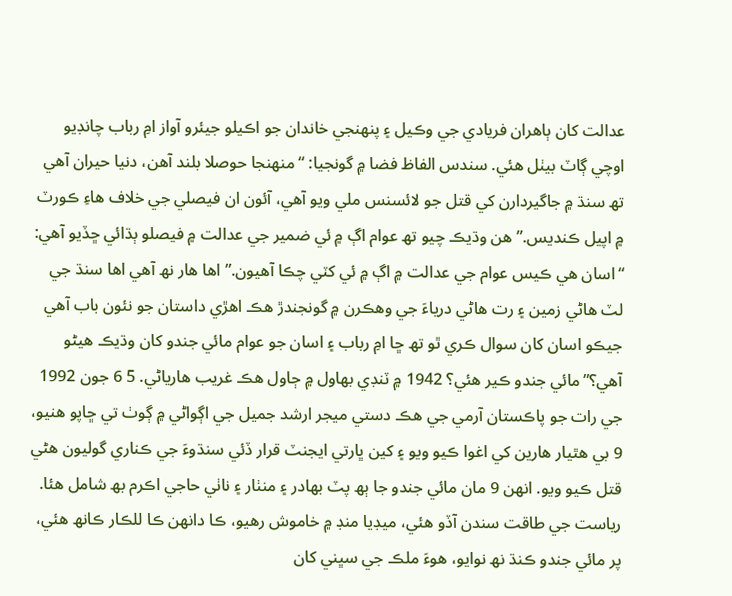عدالت کان ٻاھران فريادي جي وڪيل ۽ پنھنجي خاندان جو اڪيلو جيئرو آواز امِ رباب چانڊيو اوچي ڳاٽ بيٺل ھئي. سندس الفاظ فضا ۾ گونجيا: “منھنجا حوصلا بلند آھن، دنيا حيران آھي تھ سنڌ ۾ جاگيردارن کي قتل جو لائسنس ملي ويو آھي، آئون ان فيصلي جي خلاف ھاءِ ڪورٽ ۾ اپيل ڪنديس.” ھن وڌيڪ چيو تھ عوام اڳ ۾ ئي ضمير جي عدالت ۾ فيصلو ٻڌائي ڇڏيو آھي: “اسان ھي ڪيس عوام جي عدالت ۾ اڳ ۾ ئي کٽي چڪا آھيون.” اھا ھار نھ آھي اھا سنڌ جي لٽ ھاڻي زمين ۽ رت ھاڻي درياءَ جي وھڪرن ۾ گونجندڙ ھڪ اھڙي داستان جو نئون باب آھي جيڪو اسان کان سوال ڪري ٿو تھ ڇا امِ رباب ۽ اسان جو عوام مائي جندو کان وڌيڪ ھيڻو آھي؟”مائي جندو ڪير ھئي؟ 1942 ۾ ٽنڊي بھاول ۾ ڄاول ھڪ غريب ھارياڻي. 5 6 جون 1992 جي رات جو پاڪستان آرمي جي ھڪ دستي ميجر ارشد جميل جي اڳواڻي ۾ ڳوٺ تي ڇاپو ھنيو، 9 بي ھٿيار ھارين کي اغوا ڪيو ويو ۽ کين ڀارتي ايجنٽ قرار ڏئي سنڌوءَ جي ڪناري گوليون ھڻي قتل ڪيو ويو. انھن 9 مان مائي جندو جا ٻھ پٽ بھادر ۽ منٺار ۽ ناٺي حاجي اڪرم بھ شامل ھئا. رياست جي طاقت سندن آڏو ھئي، ميڊيا منڊ ۾ خاموش رھيو، ڪا دانھن ڪا للڪار ڪانھ ھئي، پر مائي جندو ڪنڌ نھ نوايو، ھوءَ ملڪ جي سڀني کان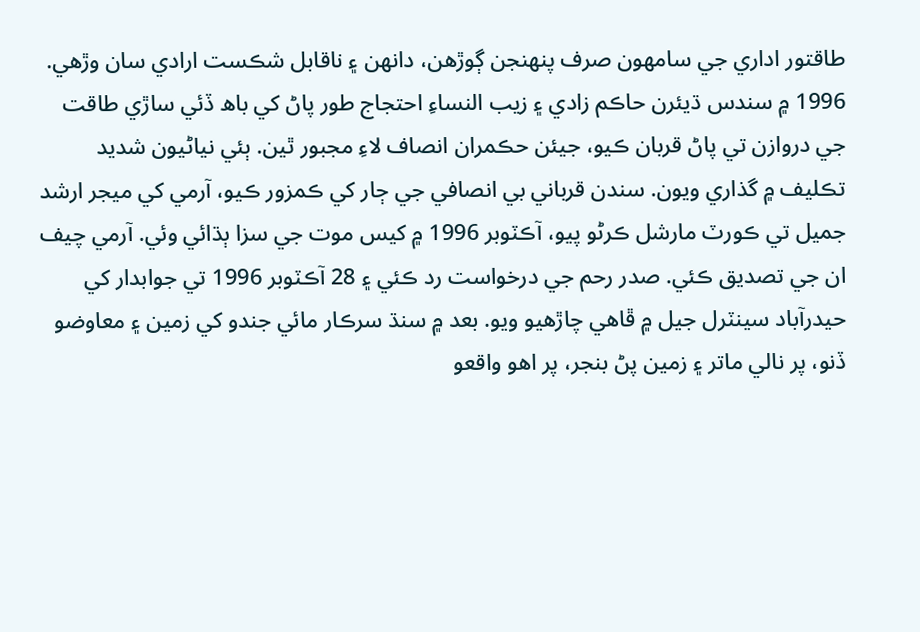طاقتور اداري جي سامھون صرف پنھنجن ڳوڙھن، دانھن ۽ ناقابل شڪست ارادي سان وڙھي. 1996 ۾ سندس ڌيئرن حاڪم زادي ۽ زيب النساءِ احتجاج طور پاڻ کي باھ ڏئي ساڙي طاقت جي دروازن تي پاڻ قربان ڪيو، جيئن حڪمران انصاف لاءِ مجبور ٿين. ٻئي نياڻيون شديد تڪليف ۾ گذاري ويون. سندن قرباني بي انصافي جي ڄار کي ڪمزور ڪيو، آرمي کي ميجر ارشد جميل تي ڪورٽ مارشل ڪرڻو پيو، آڪٽوبر 1996 ۾ کيس موت جي سزا ٻڌائي وئي. آرمي چيف ان جي تصديق ڪئي. صدر رحم جي درخواست رد ڪئي ۽ 28 آڪٽوبر 1996 تي جوابدار کي حيدرآباد سينٽرل جيل ۾ ڦاھي چاڙھيو ويو. بعد ۾ سنڌ سرڪار مائي جندو کي زمين ۽ معاوضو ڏنو، پر نالي ماتر ۽ زمين پڻ بنجر، پر اھو واقعو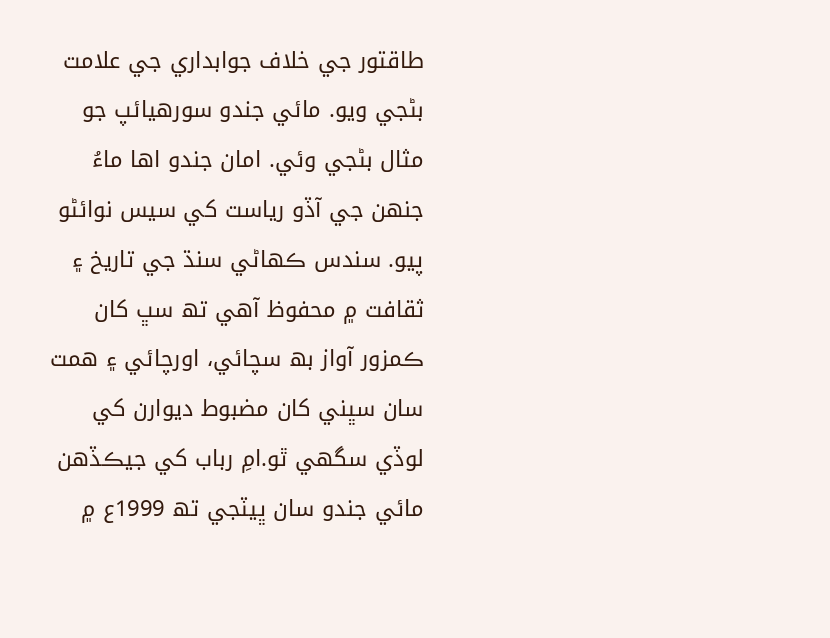طاقتور جي خلاف جوابداري جي علامت بڻجي ويو. مائي جندو سورھيائپ جو مثال بڻجي وئي. امان جندو اھا ماءُ جنھن جي آڏو رياست کي سيس نوائڻو پيو. سندس ڪھاڻي سنڌ جي تاريخ ۽ ثقافت ۾ محفوظ آھي تھ سڀ کان ڪمزور آواز بھ سچائي، اورچائي ۽ ھمت سان سڀني کان مضبوط ديوارن کي لوڏي سگهي ٿو.امِ رباب کي جيڪڏھن مائي جندو سان ڀيٽجي تھ 1999ع ۾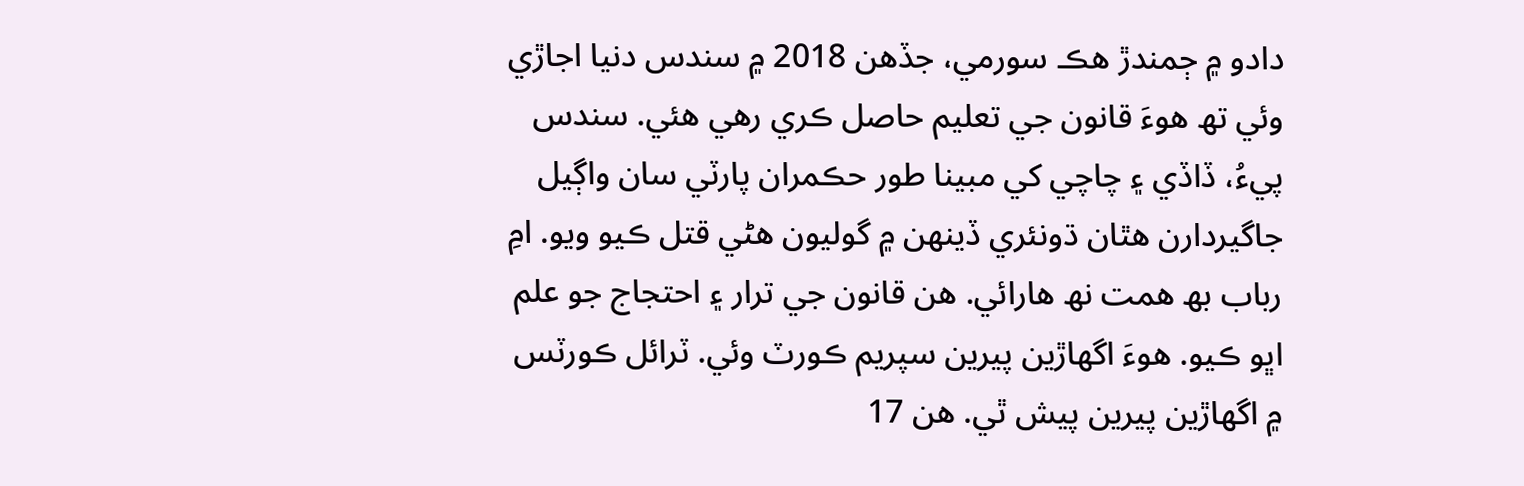دادو ۾ ڄمندڙ ھڪ سورمي، جڏھن 2018 ۾ سندس دنيا اجاڙي وئي تھ ھوءَ قانون جي تعليم حاصل ڪري رھي ھئي. سندس پيءُ، ڏاڏي ۽ چاچي کي مبينا طور حڪمران پارٽي سان واڳيل جاگيردارن ھٿان ڌونئري ڏينھن ۾ گوليون ھڻي قتل ڪيو ويو. امِ رباب بھ ھمت نھ ھارائي. ھن قانون جي ترار ۽ احتجاج جو علم اڀو ڪيو. ھوءَ اگهاڙين پيرين سپريم ڪورٽ وئي. ٽرائل ڪورٽس ۾ اگهاڙين پيرين پيش ٿي. ھن 17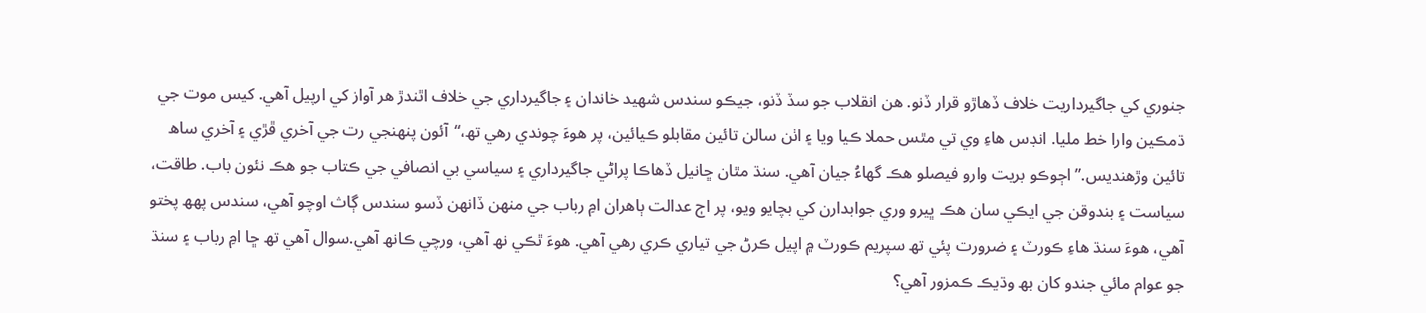جنوري کي جاگيرداريت خلاف ڏھاڙو قرار ڏنو. ھن انقلاب جو سڏ ڏنو، جيڪو سندس شھيد خاندان ۽ جاگيرداري جي خلاف اٿندڙ ھر آواز کي ارپيل آھي. کيس موت جي ڌمڪين وارا خط مليا. انڊس ھاءِ وي تي مٿس حملا ڪيا ويا ۽ اٺن سالن تائين مقابلو ڪيائين، پر ھوءَ چوندي رھي تھ،“آئون پنھنجي رت جي آخري ڦڙي ۽ آخري ساھ تائين وڙھنديس.” اڄوڪو بريت وارو فيصلو ھڪ گهاءُ جيان آھي. سنڌ مٿان ڇانيل ڏھاڪا پراڻي جاگيرداري ۽ سياسي بي انصافي جي ڪتاب جو ھڪ نئون باب. طاقت، سياست ۽ بندوقن جي ايڪي سان ھڪ ڀيرو وري جوابدارن کي بچايو ويو، پر اڄ عدالت ٻاھران امِ رباب جي منھن ڏانھن ڏسو سندس ڳاث اوچو آھي، سندس پھھ پختو آھي، ھوءَ سنڌ ھاءِ ڪورٽ ۽ ضرورت پئي تھ سپريم ڪورٽ ۾ اپيل ڪرڻ جي تياري ڪري رھي آھي. ھوءَ ٿڪي نھ آھي، ورچي ڪانھ آھي.سوال آھي تھ ڇا امِ رباب ۽ سنڌ جو عوام مائي جندو کان بھ وڌيڪ ڪمزور آھي؟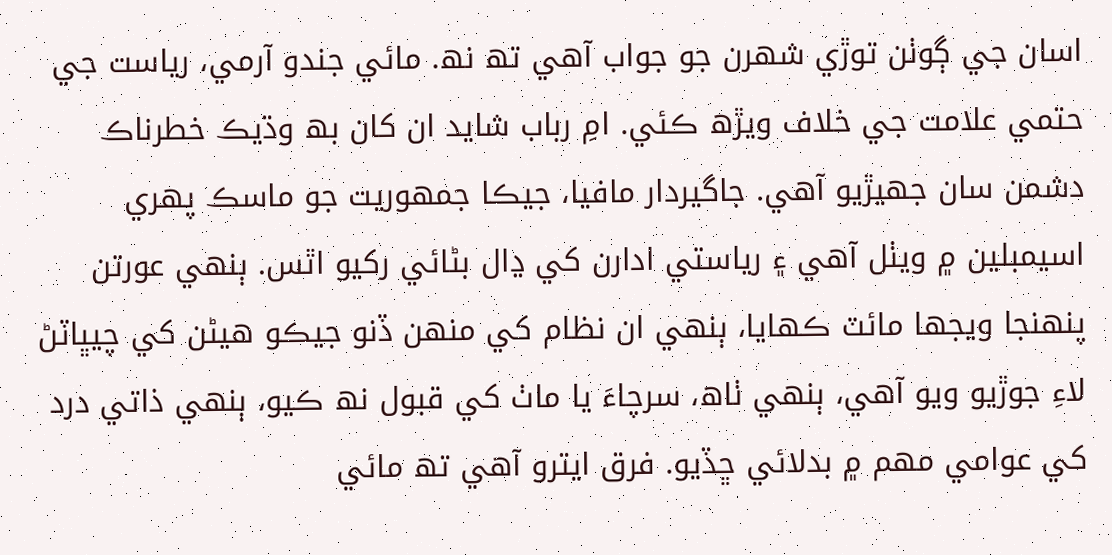اسان جي ڳوٺن توڙي شھرن جو جواب آھي تھ نھ. مائي جندو آرمي، رياست جي حتمي علامت جي خلاف ويڙھ ڪئي. امِ رباب شايد ان کان بھ وڌيڪ خطرناڪ دشمن سان جهيڙيو آھي. جاگيردار مافيا، جيڪا جمھوريت جو ماسڪ پھري اسيمبلين ۾ ويٺل آھي ۽ رياستي ادارن کي ڍال بڻائي رکيو اٿس. ٻنھي عورتن پنھنجا ويجها مائٽ ڪھايا، ٻنھي ان نظام کي منھن ڏنو جيڪو ھيڻن کي چيڀاٽڻ لاءِ جوڙيو ويو آھي، ٻنھي ٺاھ، سرچاءَ يا ماٺ کي قبول نھ ڪيو، ٻنھي ذاتي درد کي عوامي مھم ۾ بدلائي ڇڏيو. فرق ايترو آھي تھ مائي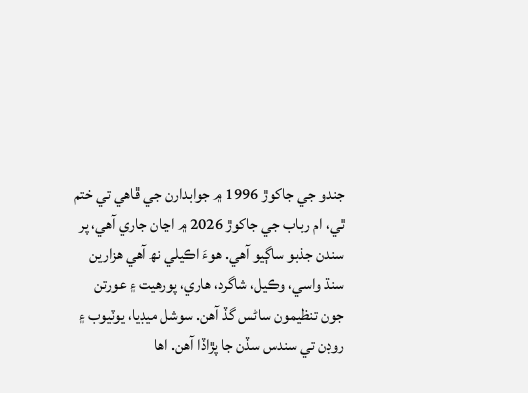جندو جي جاکوڙ 1996 ۾ جوابدارن جي ڦاھي تي ختم ٿي، ام رباب جي جاکوڙ 2026 ۾ اڃان جاري آهي، پر سندن جذبو ساڳيو آھي. ھوءَ اڪيلي نھ آھي ھزارين سنڌ واسي، وڪيل، شاگرد، ھاري، پورھيت ۽ عورتن جون تنظيمون ساڻس گڏ آھن. سوشل ميڊيا، يوٽيوب ۽ روڊن تي سندس سڏن جا پڙاڏا آھن. اھا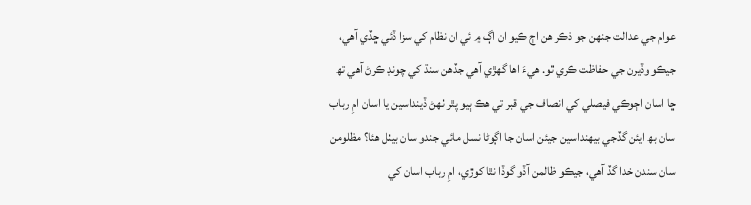عوام جي عدالت جنھن جو ذڪر ھن اڄ ڪيو ان اڳ ۾ ئي ان نظام کي سزا ڏئي ڇڏي آھي، جيڪو وڏيرن جي حفاظت ڪري ٿو. ھيءَ اھا گهڙي آھي جڏھن سنڌ کي چونڊ ڪرڻ آھي تھ ڇا اسان اڄوڪي فيصلي کي انصاف جي قبر تي ھڪ ٻيو پٿر ٺھڻ ڏينداسين يا اسان امِ رباب سان بھ ايئن گڏجي بيھنداسين جيئن اسان جا اڳوڻا نسل مائي جندو سان بيٺل ھئا؟ مظلومن سان سندن خدا گڏ آھي، جيڪو ظالمن آڏو گوڏا نٿا کوڙي، امِ رباب اسان کي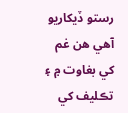رستو ڏيکاريو آھي ھن غم کي بغاوت ۾ ۽ تڪليف کي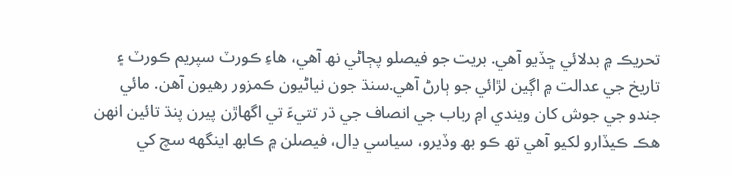تحريڪ ۾ بدلائي ڇڏيو آھي. بريت جو فيصلو پڄاڻي نھ آهي، ھاءِ ڪورٽ سپريم ڪورٽ ۽ تاريخ جي عدالت ۾ اڳين لڙائي جو ٻارڻ آھي.سنڌ جون نياڻيون ڪمزور رھيون آھن. مائي جندو جي جوش کان ويندي امِ رباب جي انصاف جي ڌر تتيءَ تي اگهاڙن پيرن پنڌ تائين انھن ھڪ ڪيڏارو لکيو آھي تھ ڪو بھ وڏيرو، سياسي ڍال، فيصلن ۾ ڪابھ اينگھه سچ کي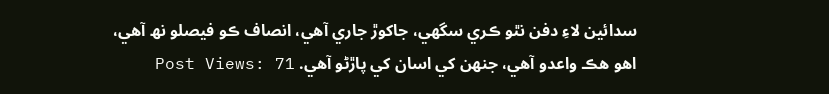سدائين لاءِ دفن نٿو ڪري سگهي، جاکوڙ جاري آھي، انصاف ڪو فيصلو نھ آھي، اھو ھڪ واعدو آھي، جنھن کي اسان کي پاڙڻو آھي. Post Views: 71